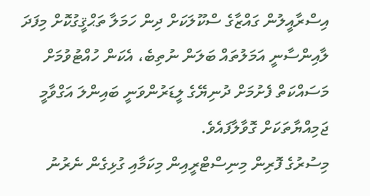އިސްރާއީލުން ގައްޒާގެ ސްކޫލަކަށް ދިން ހަމަލާ ތަޙްޤީގުކޮށް މިފަދަ ލާއިންސާނީ އަމަލުތައް ބަލަން ނުތިބެ، އެކަން ހުއްޓުވުމަށް މަސައްކަތް ފެށުމަށް ދުނިޔޭގެ ލީޑަރުންވަނީ ބައިންލަ އަގްވާމީ ޖަމިއްޔާތަކަށް ގޮވާލާފައެވެ.
މިސުރުގެ ފޮރިން މިނިސްޓްރީއިން މިކަމާއި ގުޅިގެން ނެރުނު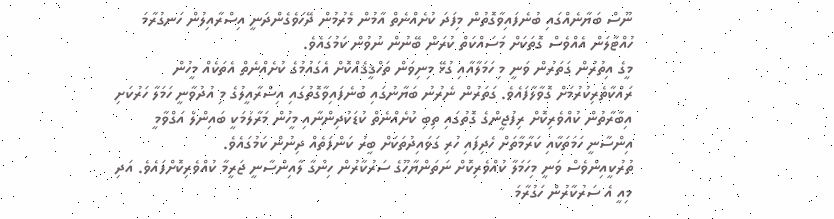ނޫސް ބަޔާނެއްގައި ބުނެފައިވާގޮތުން މިފަދަ ކުށެއްނެތް އާމުން މެރުމުން ދޭހަވެގެންދަނީ އިސްރާއިލުން ހަނގުރާމަ ހުއްޓާލަން އެއްވެސް ގޮތަކަށް މަސައްކަތް ކުރަން ބޭނުން ނުވުން ކަމުގައެވެ.
މީގެ އިތުރުން ގަތަރުން ވަނީ މި ހަމަލާއާއި ގުޅޭ މިނިވަން ތަހްޤީޤެއްކޮށް އެގައުމުގެ ކުށެއްނެތް އެތަކެއް މީހުން ރައްކާތެރިކުރުމަށް ގޮވާލާފައެވެ. ގަތަރުން ނެރުނު ބަޔާނުގައި ބުނެފައިވާގޮތުގައި އިސްރާއީލުގެ މި އުދުވާނީ ހަމަލާ ހަރުކަށި އިބާރާތުން ކުއްވެރިކޮށް ރިފުޖީންގެ ގޮތުގައި ތިބި ކުށެއްނެތް ކުޑަކުދިންނާއި މީހުން މަރާލުމަކީ ބައިންލް އަގްވާމީ އިންސާނީ ހަމަތަކާއި ކަރާމާތަށް ހެދިފައި ހުރި ގަވައިދުތަކަށް ބީރު ކަންފަތެއް ދިނުން ކަމުގައެވެ.
ތުރުކީއިންވެސް ވަނީ މިހަމަލާ ކުއްވެރިކޮށް ނަތަންޔާހޫގެ ސަރުކާރުން ހިންގާ ލާއިންސާނީ ޖަރީމާ ކުއްވެރިކޮށްފައެވެ. އަދި މިއީ އެ ސަރުކާރުން ހަގުރާމަ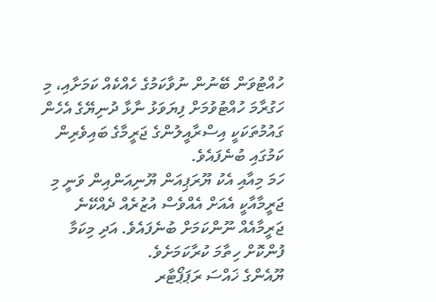ހުއްޓުވަން ބޭނުން ނުވާކަމުގެ ހެއްކެއް ކަމަށާއި، މި ހަގުރާމަ ހުއްޓުވުމަށް ފިޔަވަޅު ނާޅާ ދުނިޔޭގެ އެހެން ގައުމުތަކަކީ އިސްރާއީލުންގެ ޖަރީމާގެ ބައިވެރިން ކަމުގައި ބުނެފައެވެ.
ހަމަ މިއާއި އެކު ޔޫރަޕިއަން ޔޫނިއަންއިން ވަނީ މި ޖަރީމާއާކީ އެއަށް އެއްވެސް އުޒުރެއް ދެއްކޭނެ ޖަރީމާއެއް ނޫންކަމަށް ބުނެފައެވެ. އަދި މިކަމާ ފުންކޮށް ހިތާމަ ކުރާކަމަށެވެ.
ޔޫއެންގެ ޚައްސަ ރަޕަޕޯޓާރ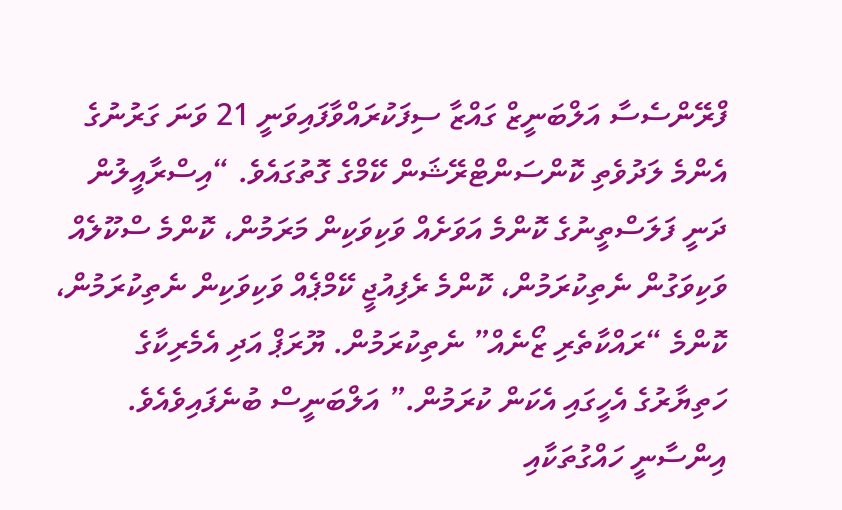ފްރޭންސެސާ އަލްބަނީޒް ގައްޒާ ސިފަކުރައްވާފައިވަނީ 21 ވަނަ ގަރުނުގެ އެންމެ ލަދުވެތި ކޮންސަންޓްރޭޝަން ކޭމްގެ ގޮތުގައެވެ. “އިސްރާއީލުން ދަނީ ފަލަސްތީނުގެ ކޮންމެ އަވަށެއް ވަކިވަކިން މަރަމުން، ކޮންމެ ސްކޫލެއް ވަކިވަގުން ނެތިކުރަމުން، ކޮންމެ ރެފިއުޖީ ކޭމްޕެއް ވަކިވަކިން ނެތިކުރަމުން، ކޮންމެ “ރައްކާތެރި ޒޯނެއް” ނެތިކުރަމުން. ޔޫރަޕް އަދި އެމެރިކާގެ ހަތިޔާރުގެ އެހީގައި އެކަން ކުރަމުން.” އަލްބަނީސް ބުނެފައިވެއެވެ.
އިންސާނީ ހައްގުތަކާއި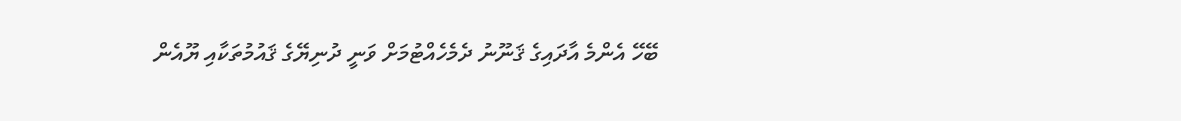ބޭހޭ އެންމެ އާދައިގެ ޤަނޫނު ދެމެހެއްޓުމަށް ވަނީ ދުނިޔޭގެ ޤައުމުތަކާއި ޔޫއެން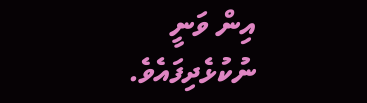އިން ވަނީ ނުކުޅެދިފައެވެ.